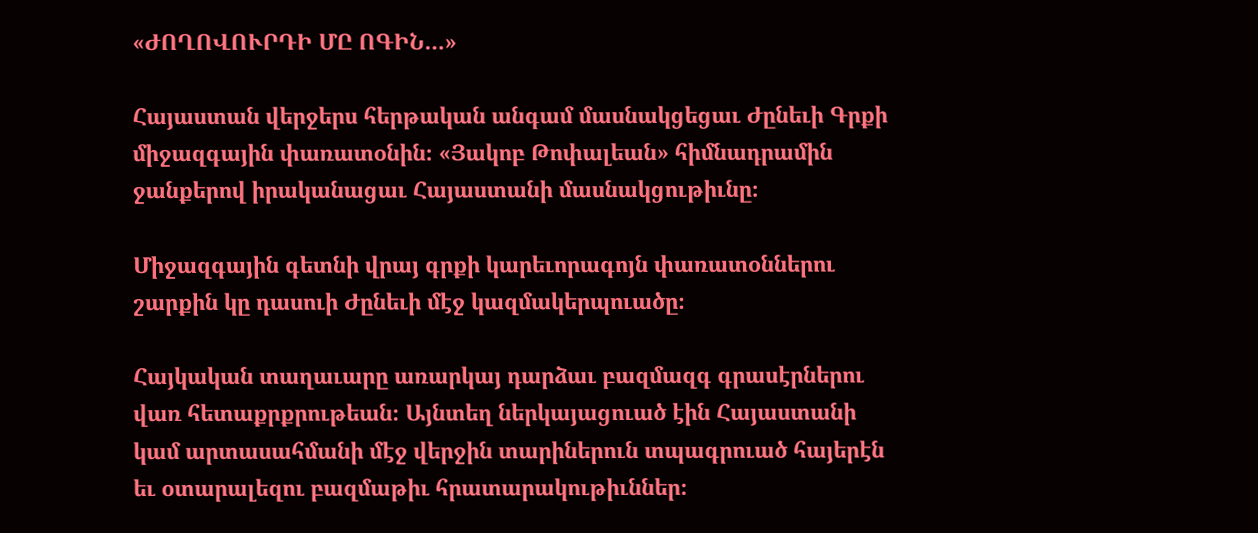«ԺՈՂՈՎՈՒՐԴԻ ՄԸ ՈԳԻՆ…»

Հայաստան վերջերս հերթական անգամ մասնակցեցաւ Ժընեւի Գրքի միջազգային փառատօնին։ «Յակոբ Թոփալեան» հիմնադրամին ջանքերով իրականացաւ Հայաստանի մասնակցութիւնը։

Միջազգային գետնի վրայ գրքի կարեւորագոյն փառատօններու շարքին կը դասուի Ժընեւի մէջ կազմակերպուածը։

Հայկական տաղաւարը առարկայ դարձաւ բազմազգ գրասէրներու վառ հետաքրքրութեան։ Այնտեղ ներկայացուած էին Հայաստանի կամ արտասահմանի մէջ վերջին տարիներուն տպագրուած հայերէն եւ օտարալեզու բազմաթիւ հրատարակութիւններ։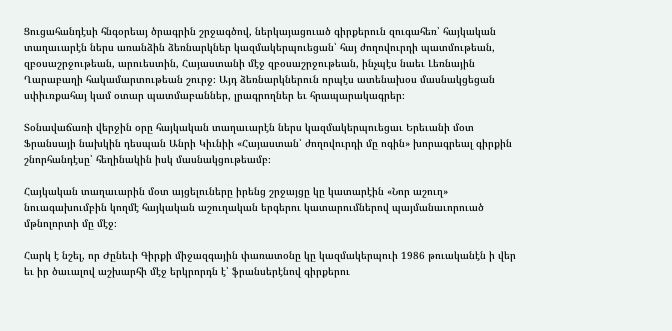Ցուցահանդէսի հնգօրեայ ծրագրին շրջագծով, ներկայացուած գիրքերուն զուգահեռ՝ հայկական տաղաւարէն ներս առանձին ձեռնարկներ կազմակերպուեցան՝ հայ ժողովուրդի պատմութեան, զբօսաշրջութեան, արուեստին, Հայաստանի մէջ զբօսաշրջութեան, ինչպէս նաեւ Լեռնային Ղարաբաղի հակամարտութեան շուրջ։ Այդ ձեռնարկներուն որպէս ատենախօս մասնակցեցան սփիւռքահայ կամ օտար պատմաբաններ, լրագրողներ եւ հրապարակագրեր։

Տօնավաճառի վերջին օրը հայկական տաղաւարէն ներս կազմակերպուեցաւ Երեւանի մօտ Ֆրանսայի նախկին դեսպան Անրի Կիւնիի «Հայաստան՝ ժողովուրդի մը ոգին» խորագրեալ գիրքին շնորհանդէսը՝ հեղինակին իսկ մասնակցութեամբ։

Հայկական տաղաւարին մօտ այցելուները իրենց շրջայցը կը կատարէին «Նոր աշուղ» նուագախումբին կողմէ հայկական աշուղական երգերու կատարումներով պայմանաւորուած մթնոլորտի մը մէջ։

Հարկ է նշել, որ Ժընեւի Գիրքի միջազգային փառատօնը կը կազմակերպուի 1986 թուականէն ի վեր եւ իր ծաւալով աշխարհի մէջ երկրորդն է՝ ֆրանսերէնով գիրքերու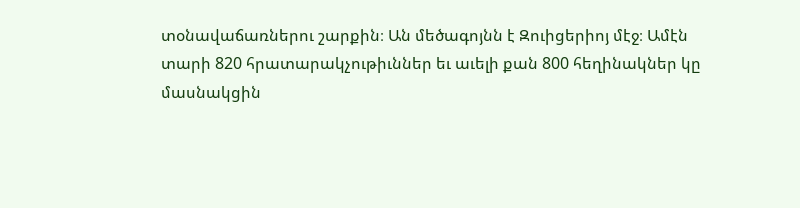տօնավաճառներու շարքին։ Ան մեծագոյնն է Զուիցերիոյ մէջ։ Ամէն տարի 820 հրատարակչութիւններ եւ աւելի քան 800 հեղինակներ կը մասնակցին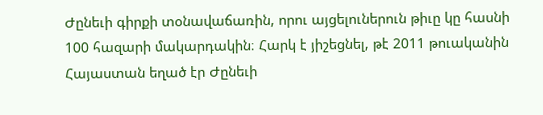Ժընեւի գիրքի տօնավաճառին, որու այցելուներուն թիւը կը հասնի 100 հազարի մակարդակին։ Հարկ է յիշեցնել, թէ 2011 թուականին Հայաստան եղած էր Ժընեւի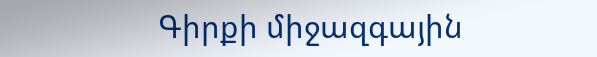Գիրքի միջազգային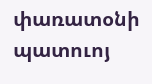փառատօնի պատուոյ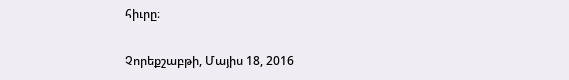հիւրը։

Չորեքշաբթի, Մայիս 18, 2016